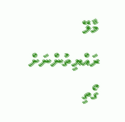މާލޭ ރައްޔިތުންނަށް ގޯތި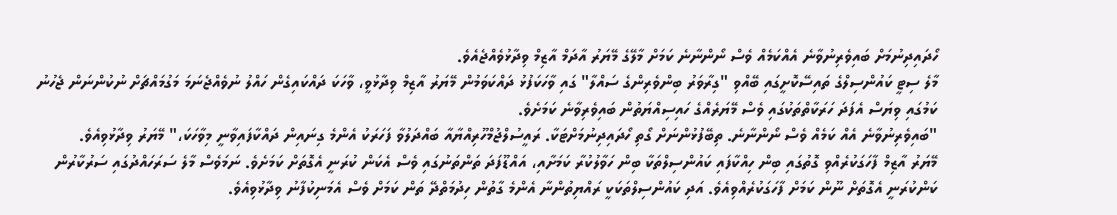ހޯދައިދިނުމަށް ބައިވެރިނުވާނެ އެއްކަމެއް ވެސް ނޯންނާނެ ކަމަށް މާލޭގެ މޭޔަރު އާދަމް އާޒިމް ވިދާޅުވެއްޖެއެވެ.
މާލެ ސިޓީ ކައުންސިލްގެ ތައިސޭކޮށީގައި ބޭއްވި "ގިރާވަރު ބިންވެރިންގެ ސައްލާ" ގައި ވާހަކަފުޅު ދައްކަވަމުން މޭޔަރު އާޒިމް ވިދާޅުވީ، ވާހަކަ ދައްކައިގެން ހައްލު ނުވެއްޖެނަމަ މަގުމައްޗަށް ނުކުންނަން ޖެހުނު ކަމުގައި ވިޔަސް އެފަދަ ހަރަކާތްތަކުގައި ވެސް މޭޔަރެއްގެ ހައިސިއްޔަތުން ބައިވެރިވާނެ ކަމަށެވެ.
"ބައިވެރިނުވާނެ އެއް ކަމެއް ވެސް ނޯންނާނެ. ތިބޭފުޅުންނަށް ގޯތި ހޯދައިދިނުމަށްޓަކާ. ރައީސުލްޖުމްހޫރިއްޔާއާ ބައްދަލުވާ ފަހަރަކު އެންމެ ގިނައިން ދައްކާފައިވާނީ މިވާހަކަ،" މޭޔަރު ވިދާޅުވިއެވެ.
މޭޔަރު އާޒިމް ފާހަގަކުރެއްވި ގޮތުގައި ބިން ހިއްކާފައި ކައުންސިލްތަކާ ބިން ހަވާލުކުރާ ކަމަށާއި، އައްޑޫފަދަ ތަންތަނުގައި ވެސް އެކަން ކުރަނީ އެގޮތަށް ކަމަށެވެ. ނަމަވެސް މާލެ ސަރަހައްދުގައި ސަރުކާރުން ކަންކުރަނީ އެގޮތަށް ނޫން ކަމަށް ފާހަގަކުރެއްވިއެވެ. އަދި ކައުންސިލްތަކަކީ ރައްޔިތުންނާ އެންމެ ގާތުން ހިދުމަތްދޭ ތަން ކަމަށް ވެސް އެމަނިކުފާނު ވިދާޅުވިއެވެ.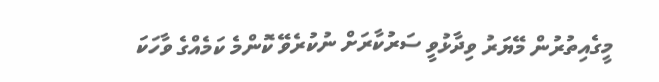މީގެއިތުރުން މޭޔަރު ވިދާޅުވީ ސަރުކާރަށް ނުކުރެވޭ ކޮންމެ ކަމެއްގެ ވާހަކަ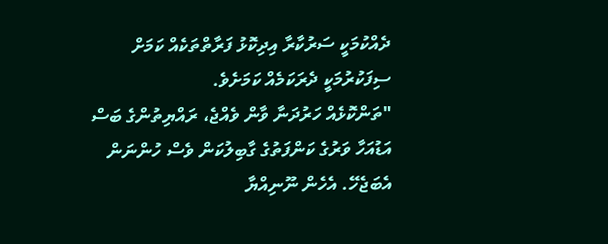ދެއްކުމަކީ ސަރުކާރާ އިދިކޮޅު ފަރާތްތަކެއް ކަމަށް ސިފަކުރުމަކީ ދެރަކަމެއް ކަމަށެވެ.
"ތަންކޮޅެއް ހަރުދަނާ ވާން ވެއްޖެ، ރައްޔިތުންގެ ބަސް އަޑުއަހާ ވަރުގެ ކަންފަތުގެ ގާބިލުކަން ވެސް ހުންނަން އެބަޖެހޭ. އެހެން ނޫނިއްޔާ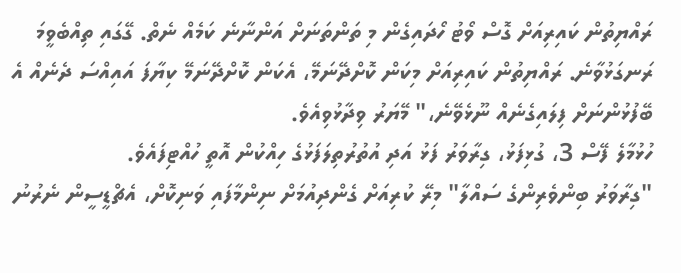ރައްޔިތުން ކައިރިއަށް ގޮސް ވޯޓު ހޯދައިގެން މި ތަންތަނަށް އަންނާނެ ކަމެއް ނެތް. ގޭގައި ތިއްބެވީމަ ރަނގަޅުވާނެ. ރައްޔިތުން ކައިރިއަށް މިކަން ކޮށްދޭނަމޭ، އެކަން ކޮށްދޭނަމޭ ކިޔާފަ އައިއްސަ ދެނެއް އެ ބޭފުޅުންނަށް ފިލައިގެނެއް ނޫޅެވޭނެ،" މޭޔަރު ވިދާޅުވިއެވެ.
ހުޅުމާލެ ފޭސް 3، ގުޅިފަޅު، ގިރާވަރު ފަޅު އަދި އުތުރުތިލަފަޅުގެ ހިއްކުން އޮތީ ހުއްޓިފައެވެ.
"ގިރާވަރު ބިންވެރިންގެ ސައްލާ" މިރޭ ކުރިއަށް ގެންދިއުމަށް ނިންމާފައި ވަނިކޮށް، އެޗްޑީސީން ނެރުނު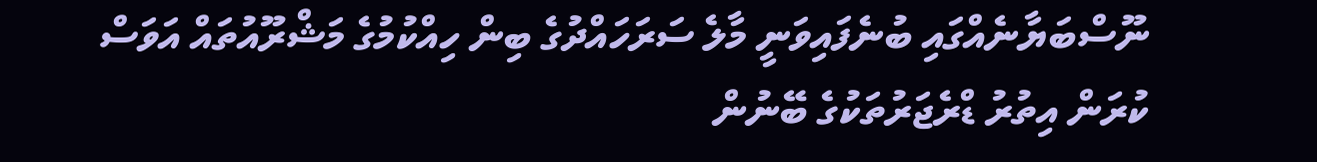ނޫސްބަޔާނެއްގައި ބުނެފައިވަނީ މާލެ ސަރަހައްދުގެ ބިން ހިއްކުމުގެ މަޝްރޫއުތައް އަވަސް ކުރަން އިތުރު ޑްރެޖަރުތަކުގެ ބޭނުން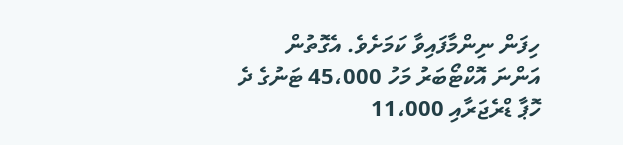ހިފަން ނިންމާފައިވާ ކަމަށެވެ. އެގޮތުން އަންނަ އޮކްޓޯބަރު މަހު 45،000 ޓަނުގެ ދެ ހޮޕާ ޑްރެޖަރާއި 11،000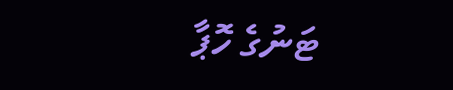ޓަނުގެ ހޮޕާ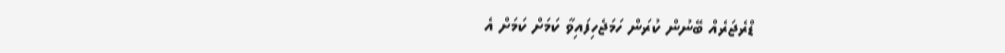ޑްރެޖަރެއް ބޭނުން ކުރަން ހަމަޖެހިފައިވާ ކަމަށް ކަމަށް އެ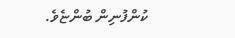ކުންފުނިން ބުންޏެވެ.